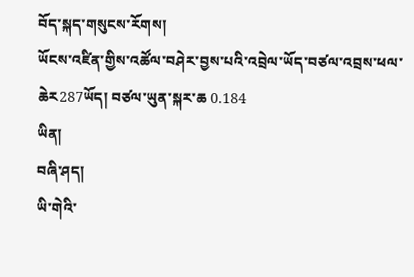བོད་སྐད་གསུངས་རོགས།
ཡོངས་འཛིན་གྱིས་འཚོལ་བཤེར་བྱས་པའི་འབྲེལ་ཡོད་བཙལ་འབྲས་ཕལ་ཆེར287ཡོད། བཙལ་ཡུན་སྐར་ཆ 0.184
ཡིན།
བཞི་ཤད།
ཡི་གེའི་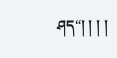ཤད“། ། ། །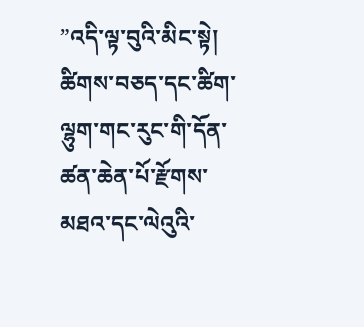”འདི་ལྟ་བུའི་མིང་སྟེ། ཚིགས་བཅད་དང་ཚིག་ལྷུག་གང་རུང་གི་དོན་ཚན་ཆེན་པོ་རྫོགས་མཐའ་དང་ལེའུའི་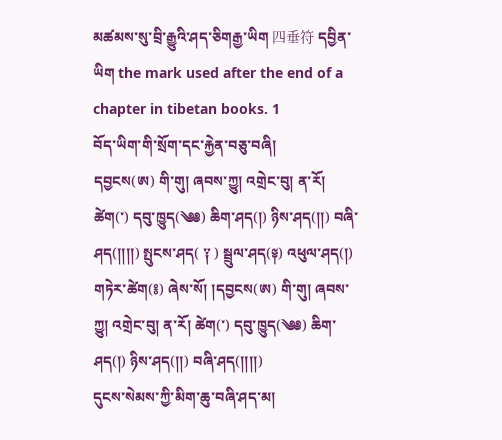མཚམས་སུ་བྲི་རྒྱུའི་ཤད་ཅིགརྒྱ་ཡིག 四垂符 དབྱིན་ཡིག the mark used after the end of a chapter in tibetan books. 1
བོད་ཡིག་གི་སྲོག་དང་རྐྱེན་བཅུ་བཞི།
དབྱངས(ཨ) གི་གུ། ཞབས་ཀྱུ། འགྲེང་བུ། ན་རོ། ཚེག(་) དབུ་ཁྱུད(༄༅) ཆིག་ཤད(།) ཉིས་ཤད(།།) བཞི་ཤད(།།།།) སྤུངས་ཤད( ༑ ) སྦྲུལ་ཤད(༈) འཕུལ་ཤད(།) གཏེར་ཚེག(༔) ཞེས་སོ། །དབྱངས(ཨ) གི་གུ། ཞབས་ཀྱུ། འགྲེང་བུ། ན་རོ། ཚེག(་) དབུ་ཁྱུད(༄༅) ཆིག་ཤད(།) ཉིས་ཤད(།།) བཞི་ཤད(།།།།)
དུངས་སེམས་ཀྱི་མིག་ཆུ་བཞི་ཤད་མ།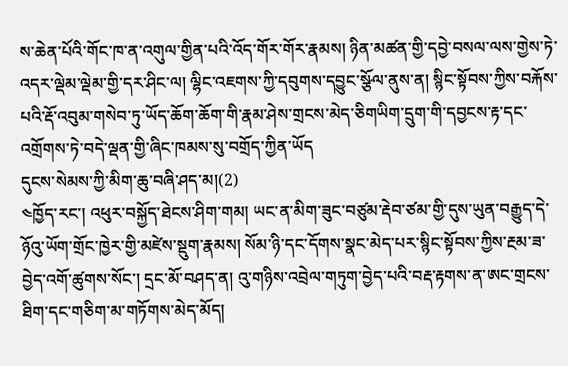ས་ཆེན་པོའི་གོང་ཁ་ན་འགུལ་གྱིན་པའི་འོད་གོར་གོར་རྣམས། ཉིན་མཚན་གྱི་དབྱེ་བསལ་ལས་གྱེས་ཏེ་འདར་ལྡེམ་ལྡེམ་གྱི་དར་ཤིང་ལ། ལྷིང་འཇགས་ཀྱི་དབུགས་དབྱུང་སྩོལ་ནུས་ན། སྙིང་སྟོབས་ཀྱིས་བརྐོས་པའི་རྡོ་འབུམ་གསེབ་ཏུ་ཡོད་ཆོག་ཆོག་གི་རྣམ་ཤེས་གྲངས་མེད་ཅིགཡིག་དྲུག་གི་དབྱངས་རྟ་དང་འགྲོགས་ཏེ་བདེ་ལྡན་གྱི་ཞིང་ཁམས་སུ་བགྲོད་ཀྱིན་ཡོད
དུངས་སེམས་ཀྱི་མིག་ཆུ་བཞི་ཤད་མ།(2)
༤ཁྱོད་རང་། འཕུར་བསྐྱོད་ཐེངས་ཤིག་གམ། ཡང་ན་མིག་ཟུང་བཙུམ་རྡེབ་ཙམ་གྱི་དུས་ཡུན་བརྒྱུད་དེ་ཉོའུ་ཡོག་གྲོང་ཁྱེར་གྱི་མཛེས་སྡུག་རྣམས། སོམ་ཉི་དང་དོགས་སྣང་མེད་པར་སྙིང་སྟོབས་ཀྱིས་རྔམ་ཟ་བྱེད་འགོ་ཚུགས་སོང་། དྲང་མོ་བཤད་ན། འུ་གཉིས་འབྲེལ་གཏུག་བྱེད་པའི་བརྡ་རྟགས་ན་ཨང་གྲངས་ཐིག་དང་གཅིག་མ་གཏོགས་མེད་མོད།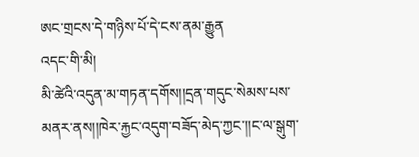ཨང་གྲངས་དེ་གཉིས་པོ་དེ་ངས་ནམ་རྒྱུན
འདང་གི་མི།
མི་ཚེའི་འདུན་མ་གཏན་དགོས།།དྲན་གདུང་སེམས་པས་མནར་ནས།།ཁེར་རྐྱང་འདུག་བཟོད་མེད་ཀྱང་།།ང་ལ་སྒུག་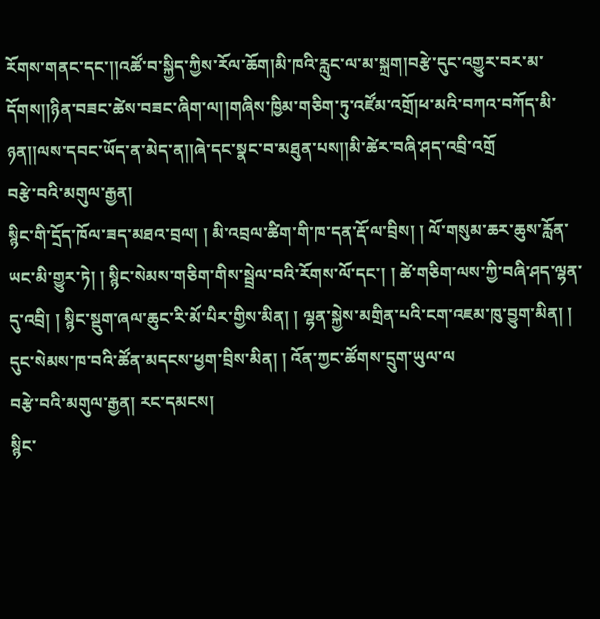རོགས་གནང་དང་།།འཚོ་བ་སྐྱིད་ཀྱིས་རོལ་ཆོག།མི་ཁའི་རླུང་ལ་མ་སྐྲག།བརྩེ་དུང་འགྱུར་བར་མ་དོགས།།ཉིན་བཟང་ཚེས་བཟང་ཞིག་ལ།།གཞིས་ཁྱིམ་གཅིག་ཏུ་འཛོམ་འགྲོ།ཕ་མའི་བཀའ་བཀོད་མི་ཉན།།ལས་དབང་ཡོད་ན་མེད་ན།།ཞེ་དང་སྣང་བ་མཐུན་པས།།མི་ཚེར་བཞི་ཤད་འབྲི་འགྲོ
བརྩེ་བའི་མགུལ་རྒྱན།
སྙིང་གི་དྲོད་ཁོལ་ཟད་མཐའ་བྲལ། ། མི་འབྲལ་ཚིག་གི་ཁ་དན་རྡོ་ལ་བྲིས། ། ལོ་གསུམ་ཆར་ཆུས་རློན་ཡང་མི་གྱུར་ཏེ། ། སྙིང་སེམས་གཅིག་གིས་སྦྲེལ་བའི་རོགས་ལོ་དང་། ། ཚེ་གཅིག་ལས་ཀྱི་བཞི་ཤད་ལྷན་དུ་འབྲི། ། སྙིང་སྡུག་ཞལ་ཆུང་རི་མོ་པིར་གྱིས་མིན། ། ལྷན་སྐྱེས་མགྲིན་པའི་ངག་འཇམ་ཁུ་བྱུག་མིན། ། དུང་སེམས་ཁ་བའི་ཚོན་མདངས་ཕྱག་བྲིས་མིན། ། འོན་ཀྱང་ཚོགས་དྲུག་ཡུལ་ལ
བརྩེ་བའི་མགུལ་རྒྱན། རང་དམངས།
སྙིང་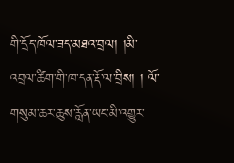གི་དྲོད་ཁོལ་ཟད་མཐའ་བྲལ། །མི་འབྲལ་ཚིག་གི་ཁ་དན་རྡོ་ལ་བྲིས། ། ལོ་གསུམ་ཆར་ཆུས་རློན་ཡང་མི་འགྱུར་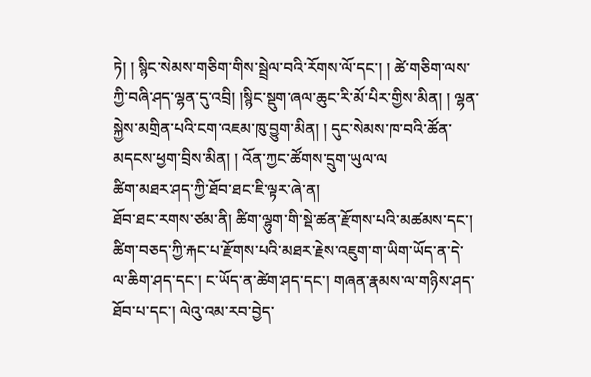ཏེ། ། སྙིང་སེམས་གཅིག་གིས་སྦྲེལ་བའི་རོགས་ལོ་དང་། ། ཚེ་གཅིག་ལས་ཀྱི་བཞི་ཤད་ལྷན་དུ་འབྲི། །སྙིང་སྡུག་ཞལ་ཆུང་རི་མོ་པིར་གྱིས་མིན། ། ལྷན་སྐྱེས་མགྲིན་པའི་ངག་འཇམ་ཁུ་བྱུག་མིན། ། དུང་སེམས་ཁ་བའི་ཚོན་མདངས་ཕྱག་བྲིས་མིན། ། འོན་ཀྱང་ཚོགས་དྲུག་ཡུལ་ལ
ཚིག་མཐར་ཤད་ཀྱི་ཐོབ་ཐང་ཇི་ལྟར་ཞེ་ན།
ཐོབ་ཐང་རགས་ཙམ་ནི། ཚིག་ལྷུག་གི་སྡེ་ཚན་རྫོགས་པའི་མཚམས་དང་། ཚིག་བཅད་ཀྱི་རྐང་པ་རྫོགས་པའི་མཐར་རྗེས་འཇུག་ག་ཡིག་ཡོད་ན་དེ་ལ་ཆིག་ཤད་དང་། ང་ཡོད་ན་ཚེག་ཤད་དང་། གཞན་རྣམས་ལ་གཉིས་ཤད་ཐོབ་པ་དང་། ལེའུ་འམ་རབ་བྱེད་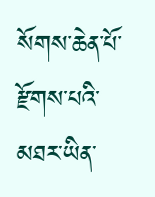སོགས་ཆེན་པོ་རྫོགས་པའི་མཐར་ཡིན་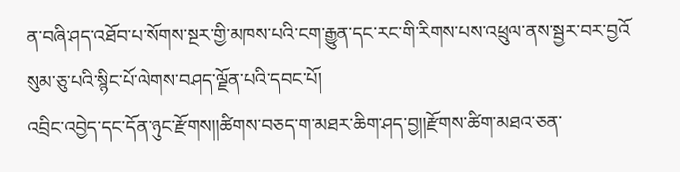ན་བཞི་ཤད་འཐོབ་པ་སོགས་སྔར་གྱི་མཁས་པའི་ངག་རྒྱུན་དང་རང་གི་རིགས་པས་འཕྲུལ་ནས་སྦྱར་བར་བྱའོ
སུམ་ཅུ་པའི་སྙིང་པོ་ལེགས་བཤད་ལྗོན་པའི་དབང་པོ།
འབྲིང་འབྱེད་དང་དོན་ཉུང་རྫོགས།།ཚིགས་བཅད་ག་མཐར་ཆིག་ཤད་བྱ།།རྫོགས་ཚིག་མཐའ་ཅན་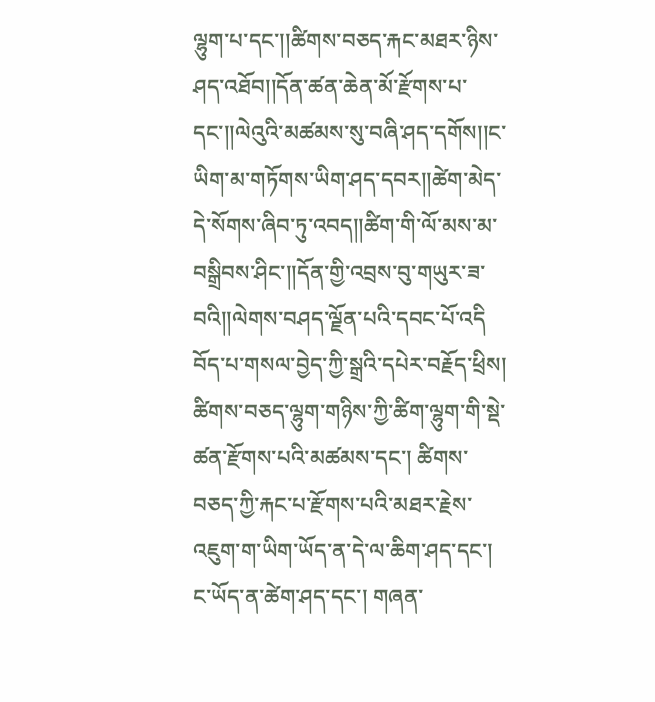ལྷུག་པ་དང་།།ཚིགས་བཅད་རྐང་མཐར་ཉིས་ཤད་འཐོབ།།དོན་ཚན་ཆེན་མོ་རྫོགས་པ་དང་།།ལེའུའི་མཚམས་སུ་བཞི་ཤད་དགོས།།ང་ཡིག་མ་གཏོགས་ཡིག་ཤད་དབར།།ཚེག་མེད་དེ་སོགས་ཞིབ་ཏུ་འབད།།ཚིག་གི་ལོ་མས་མ་བསྒྲིབས་ཤིང་།།དོན་གྱི་འབྲས་བུ་གཡུར་ཟ་བའི།།ལེགས་བཤད་ལྗོན་པའི་དབང་པོ་འདི
བོད་པ་གསལ་བྱེད་ཀྱི་སྒྲའི་དཔེར་བརྗོད་ཕྲིས།
ཚིགས་བཅད་ལྷུག་གཉིས་ཀྱི་ཚིག་ལྷུག་གི་སྡེ་ཚན་རྫོགས་པའི་མཚམས་དང་། ཚིགས་བཅད་ཀྱི་རྐང་པ་རྫོགས་པའི་མཐར་རྗེས་འཇུག་ག་ཡིག་ཡོད་ན་དེ་ལ་ཆིག་ཤད་དང་། ང་ཡོད་ན་ཚེག་ཤད་དང་། གཞན་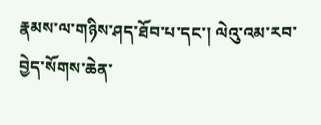རྣམས་ལ་གཉིས་ཤད་ཐོབ་པ་དང་། ལེའུ་འམ་རབ་བྱེད་སོགས་ཆེན་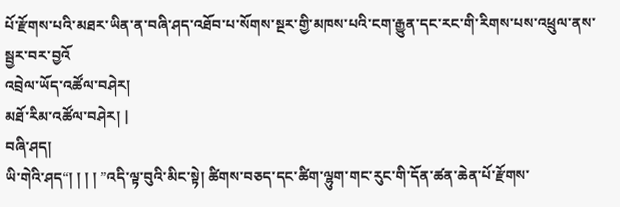པོ་རྫོགས་པའི་མཐར་ཡིན་ན་བཞི་ཤད་འཐོབ་པ་སོགས་སྔར་གྱི་མཁས་པའི་ངག་རྒྱུན་དང་རང་གི་རིགས་པས་འཕྲུལ་ནས་སྦྱར་བར་བྱའོ
འབྲེལ་ཡོད་འཚོལ་བཤེར།
མཐོ་རིམ་འཚོལ་བཤེར། |
བཞི་ཤད།
ཡི་གེའི་ཤད“། ། ། ། ”འདི་ལྟ་བུའི་མིང་སྟེ། ཚིགས་བཅད་དང་ཚིག་ལྷུག་གང་རུང་གི་དོན་ཚན་ཆེན་པོ་རྫོགས་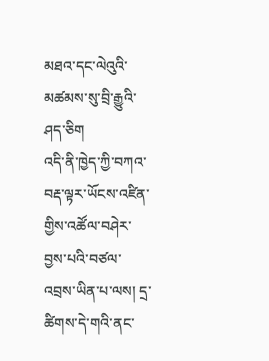མཐའ་དང་ལེའུའི་མཚམས་སུ་བྲི་རྒྱུའི་ཤད་ཅིག
འདི་ནི་ཁྱེད་ཀྱི་བཀའ་བརྡ་ལྟར་ཡོངས་འཛིན་གྱིས་འཚོལ་བཤེར་བྱས་པའི་བཙལ་འབྲས་ཡིན་པ་ལས། དྲ་ཚིགས་དེ་གའི་ནང་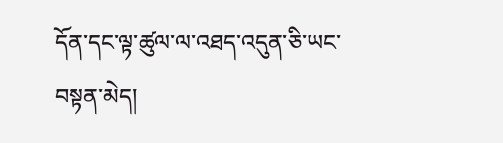དོན་དང་ལྟ་ཚུལ་ལ་འཐད་འདུན་ཅི་ཡང་བསྟན་མེད།